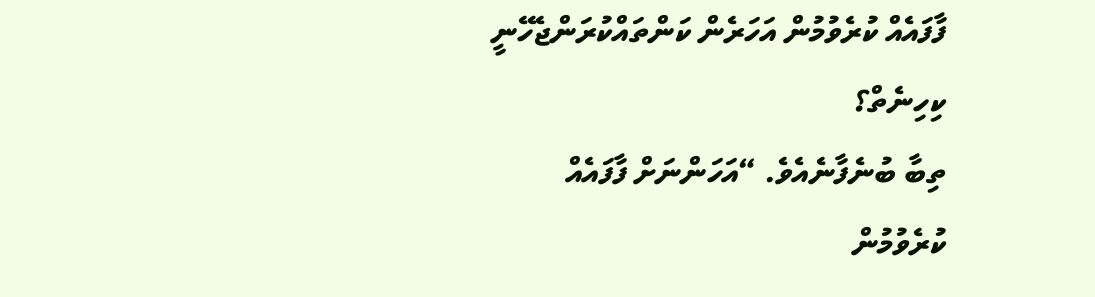ފާފައެއް ކުރެވުމުން އަހަރެން ކަންތައްކުރަންޖެހޭނީ ކިހިނެތް؟
ތިބާ ބުނެފާނެއެވެ. “އަހަންނަށް ފާފައެއް ކުރެވުމުން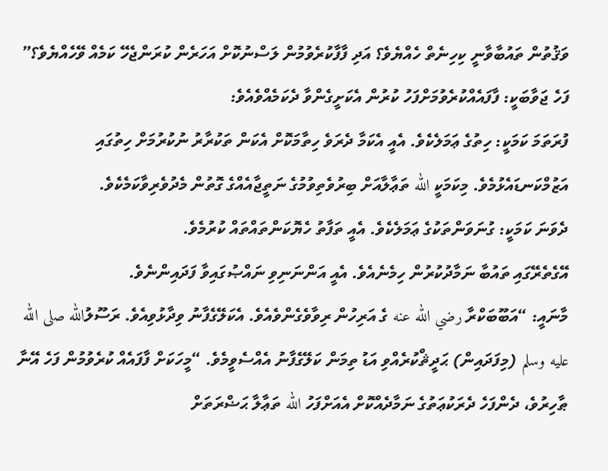ވަޤުތުން ތައުބާވާނީ ކިހިނެތް ހެއްޔެވެ؟ އަދި ފާފާކުރެވުމުން ލަސްނުކޮށް އަހަރެން ކުރަންޖެހޭ ކަމެއް ވޭހެއްޔެވެ؟”
ފަހެ ޖަވާބަކީ: ފާފައެއްކުރެވުމަށްފަހު ކުރުން އެކަށީގެންވާ ދެކަމެއްވެއެވެ:
ފުރަތަމަ ކަމަކީ: ހިތުގެ ޢަމަލެކެވެ. އެއީ އެކަމާ ދެރަވެ ހިތާމަކޮށް އެކަން ތަކުރާރު ނުކުރުމަށް ހިތުގައި އަޒުމްކަނޑައެޅުމެވެ. މިކަމަކީ الله ތަޢާލާއަށް ބިރުވެތިވުމުގެ ނަތީޖާއެއްގެ ގޮތުން މެދުވެރިވާކަމެކެވެ.
ދެވަނަ ކަމަކީ: ގުނަވަންތަކުގެ ޢަމަލެކެވެ. އެއީ ތަފާތު ހެޔޮކަންތައްތައް ކުރުމެވެ.
އޭގެތެރޭގައި ތައުބާ ނަމާދުކުރުން ހިމެނެއެވެ. އެއީ އަންނަނިވި ނައްޞުގައިވާ ފަދައިންނެވެ.
މާނައީ: “އަބޫބަކްރާ رضي الله عنه ގެ އަރިހުން ރިވާވެގެންވެއެވެ. އެކަލޭގެފާނު ވިދާޅުވިއެވެ. ރަސޫލުالله صلى الله عليه وسلم (މިފަދައިން) ޙަދީޘްކުރެއްވި އަޑު ތިމަން ކަލޭގެފާނު އެއްސެވީމެވެ. “މީހަކަށް ފާފައެއް ކުރެވުމުން ފަހެ އޭނާ ޠާހިރުވެ، ދެންފަހެ ދެރަކުޢަތުގެ ނަމާދެއްކޮށް އެއަށްފަހު الله ތަޢާލާ ޙަޟްރަތަށް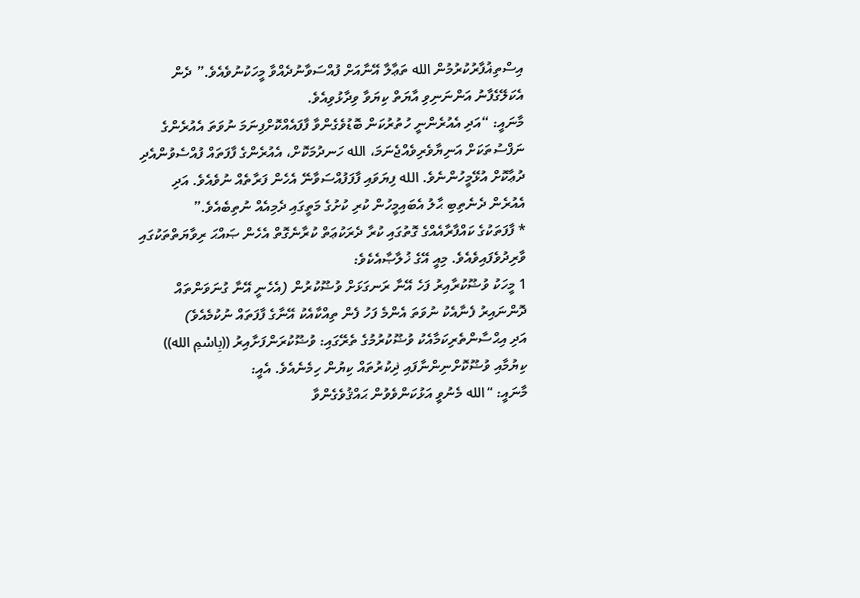އިސްތިޣުފާރުކުރުމުން الله ތަޢާލާ އޭނާއަށް ފުއްސަވާނުދެއްވާ މީހަކުނުވެއެވެ.” ދެން އެކަލޭގެފާނު އަންނަނިވި އާޔަތް ކިޔަވާ ވިދާޅުވިއެވެ.
މާނައީ: “އަދި އެއުރެންނީ ހުތުރުކަން ބޮޑުވެގެންވާ ފާފައެއްކޮށްފިނަމަ ނުވަތަ އެއުރެންގެ ނަފްސުތަކަށް އަނިޔާވެރިވެއްޖެނަމަ، الله ހަނދުމަކޮށް، އެއުރެންގެ ފާފަތައް ފުއްސެވުންއެދި ދުޢާކޮށް އުޅޭމީހުންނެވެ. الله ފިޔަވައި ފާފަފުއްސަވާނޭ އެހެން ފަރާތެއް ނުވެއެވެ. އަދި އެއުރެން ދެނެތިބި ޙާލު އެބައިމީހުން ކުރި ކުށުގެ މަތީގައި ދެމިއެއް ނުތިބެއެވެ.”
* ފާފަތަކުގެ ކައްފާރާއެއްގެ ގޮތުގައި ކުރާ ދެރަކުޢަތް ކުރާނެގޮތް އެހެން ޞައްޙަ ރިވާޔަތްތަކުގައި ވާރިދުވެފައިވެއެވެ. މިއީ އޭގެ ޚުލާޞާއެކެވެ:
1 މީހަކު ވުޟޫކުރާއިރު ފަހެ އޭނާ ރަނގަޅަށް ވުޟޫކުރުން (އެހެނީ އޭނާ ގުނަވަންތައް ދޮންނައިރު ފެނާއެކު ނުވަތަ އެންމެ ފަހު ފެން ތިއްކާއެކު އޭނާގެ ފާފަތައް ނުކުމެއެވެ)
އަދި އިޙްސާންތެރިކަމާއެކު ވުޟޫކުރުމުގެ ތެރޭގައި: ވުޟޫކުރަންފަށާއިރު ((بِاسْمِ الله)) ކިޔުމާއި ވުޟޫކޮށްނިންނާފައި ޛިކުރުތައް ކިޔުން ހިމެނެއެވެ. އެއީ:
މާނައީ: “الله މެނުވީ އަޅުކަންވެވުން ޙައްޤުވެގެންވާ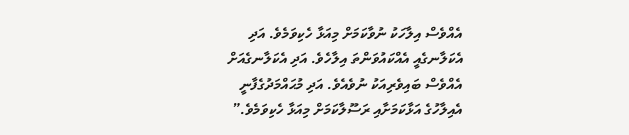އެއްވެސް އިލާހަކު ނުވާކަމަށް މިއަޅާ ހެކިވަމެވެ. އަދި އެކަލާނގެއީ އެއްކައުވަންތަ އިލާހެވެ. އަދި އެކަލާނގެއަށް އެއްވެސް ބައިވެރިއަކު ނުވެއެވެ. އަދި މުޙައްމަދުގެފާނީ އެއިލާހުގެ އަޅާކަމަށާއި ރަސޫލާކަމަށް މިއަޅާ ހެކިވަމެވެ.”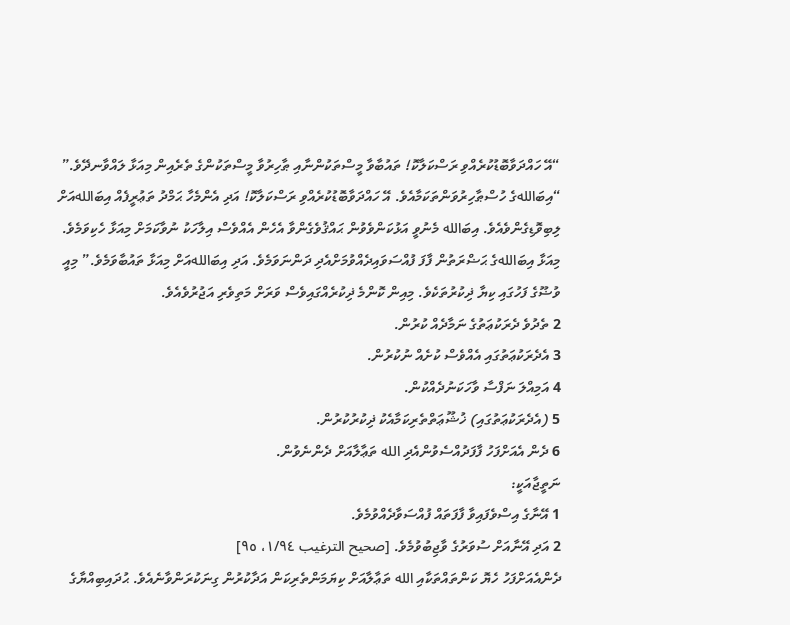“އޭ ހައްދަވާބޮޑުކުރެއްވި ރަސްކަލާކޮ! ތައުބާވާ މީސްތަކުންނާއި ޠާހިރުވާ މީސްތަކުންގެ ތެރެއިން މިއަޅާ ލައްވާނދޭވެ.”
“އިބަاللهގެ ހުސްޠާހިރުވަންތަކަމާއެވެ. އޭ ހައްދަވާބޮޑުކުރެއްވި ރަސްކަލާކޮ! އަދި އެންމެހާ ޙަމްދު ތަޢުރީފެއް އިބަاللهއަށް ލިބިވޮޑިގެންވެއެވެ. އިބަالله މެނުވީ އަޅުކަންވެވުން ޙައްޤުވެގެންވާ އެހެން އެއްވެސް އިލާހަކު ނުވާކަމަށް މިއަޅާ ހެކިވަމެވެ. މިއަޅާ އިބަاللهގެ ޙަޟްރަތުން ފާފަ ފުއްސަވައިދެއްވުމަށްއެދި ދަންނަވަމެވެ. އަދި އިބަاللهއަށް މިއަޅާ ތައުބާވަމެވެ.” މިއީ ވުޟޫގެ ފަހުގައި ކިޔާ ޛިކުރުތަކެވެ. މިއިން ކޮންމެ ޛިކުރެއްގައިވެސް ވަރަށް މަތިވެރި އަޖުރުވެއެވެ.
2 ތެދުވެ ދެރަކުޢަތުގެ ނަމާދެއް ކުރުން.
3 އެދެރަކުޢަތުގައި އެއްވެސް ކުށެއް ނުކުރުން.
4 އަމިއްލަ ނަފްސާ ވާހަކަނުދެއްކުން.
5 (އެދެރަކުޢަތުގައި) ޚުޝޫޢަތްތެރިކަމާއެކު ޛިކުރުކުރުން.
6 ދެން އެއަށްފަހު ފާފަދުއްސެވުންއެދި الله ތަޢާލާއަށް ދެންނެވުން.
ނަތީޖާއަކީ:
1 އޭނާގެ އިސްވެފައިވާ ފާފަތައް ފުއްސަވާދެއްވުމެވެ.
2 އަދި އޭނާއަށް ސުވަރުގެ ވާޖިބުވުމެވެ. [صحيح الترغيب ١/٩٤، ٩٥]
ދެންއެއަށްފަހު ހެޔޮ ކަންތައްތަކާއި الله ތަޢާލާއަށް ކިޔަމަންތެރިކަން އަދާކުރުން ގިނަކުރަންވާނެއެވެ. ޙުދައިބިއްޔާގެ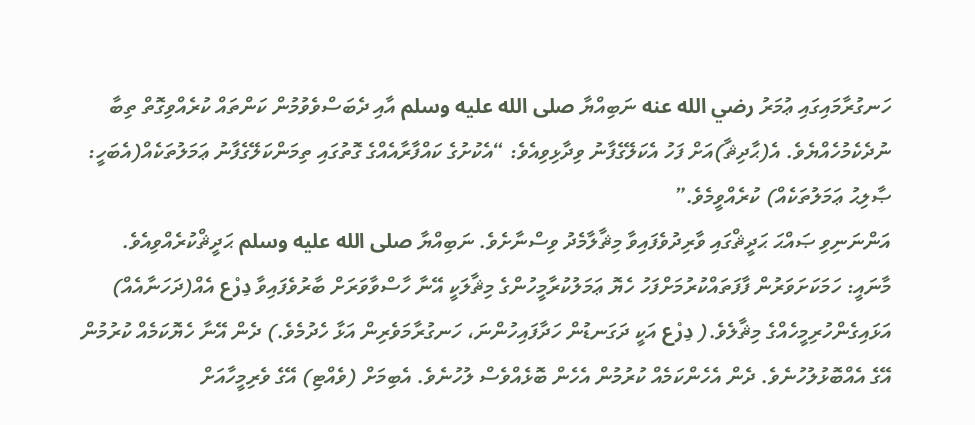ހަނގުރާމައިގައި ޢުމަރު رضي الله عنه ނަބިއްޔާ صلى الله عليه وسلم އާއި ދެބަސްވެވުމުން ކަންތައް ކުރެއްވިގޮތް ތިބާ ނުދެކެމުހެއްޔެވެ. އެ(ޙާދިޘާ)އަށް ފަހު އެކަލޭގެފާނު ވިދާޅިވިއެވެ: “އެކުށުގެ ކައްފާރާއެއްގެ ގޮތުގައި ތިމަންކަލޭގެފާނު ޢަމަލުތަކެއް(އެބަހީ: ޞާލިޙު ޢަމަލުތަކެއް) ކުރެއްވީމެވެ.”
އަންނަނިވި ޞައްޙަ ޙަދީޘްގައި ވާރިދުވެފައިވާ މިޘާލާމެދު ވިސްނާށެވެ. ނަބިއްޔާ صلى الله عليه وسلم ޙަދީޘްކުރެއްވިއެވެ.
މާނައީ: ހަމަކަށަވަރުން ފާފަތައްކުރުމަށްފަހު ހެޔޮ ޢަމަލުކުރާމީހުންގެ މިޘާލަކީ އޭނާ ހާސްވާވަރަށް ބާރުވެފައިވާ دِرْع އެއް(ދަހަނާއެއް) އަޅައިގެންހުރިމީހެއްގެ މިޘާލެވެ.( دِرْع އަކީ ދަގަނޑުން ހަދާފައިހުންނަ، ހަނގުރާމަވެރިން އަޅާ ހެދުމެވެ.) ދެން އޭނާ ހެޔޮކަމެއް ކުރުމުން އޭގެ އެއްބޮޅުލުހުނެވެ. ދެން އެހެންކަމެއް ކުރުމުން އެހެން ބޮޅެއްވެސް ލުހުނެވެ. އެބިމަށް (ވެއްޓި) އޭގެ ވެރިމީހާއަށް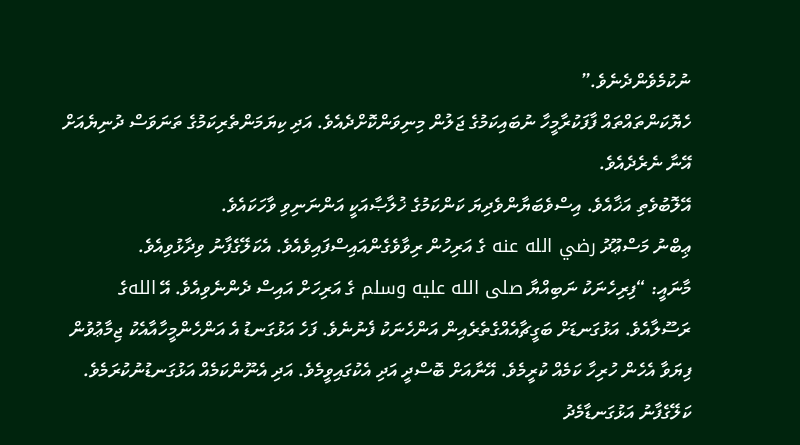ނުކުމެވެންދެނެވެ.”
ހެޔޮކަންތައްތައް ފާފަކުރާމީހާ ނުބައިކަމުގެ ޖަލުން މިނިވަންކޮށްދެއެވެ. އަދި ކިޔަމަންތެރިކަމުގެ ތަނަވަސް ދުނިޔެއަށް އޭނާ ނެރެދެއެވެ.
އޭލޮބުވެތި އަޚާއެވެ. އިސްވެބަޔާންވެދިޔަ ކަންކަމުގެ ޚުލާޞާއަކީ އަންނަނިވި ވާހަކައެވެ.
ޢިބްނު މަސްޢޫދު رضي الله عنه ގެ އަރިހުން ރިވާވެގެންއައިސްފައިވެއެވެ. އެކަލޭގެފާނު ވިދާޅުވިއެވެ.
މާނައީ: “ފިރިހެނަކު ނަބިއްޔާ صلى الله عليه وسلم ގެ އަރިހަށް އައިސް ދެންނެވިއެވެ. އޭ اللهގެ ރަސޫލާއެވެ. އަޅުގަނޑަށް ބަގީޗާއެއްގެތެރެއިން އަންހެނަކު ފެނުނެވެ. ފަހެ އަޅުގަނޑު އެ އަންހެންމީހާއާއެކު ޖިމާޢުވުން ފިޔަވާ އެހެން ހުރިހާ ކަމެއް ކުރީމެވެ. އޭނާއަށް ބޮސްދީ އަދި އެކުގައިވީމެވެ. އަދި އެނޫންކަމެއް އަޅުގަނޑުނުކުރަމެވެ. ކަލޭގެފާނު އަޅުގަނޑާމެދު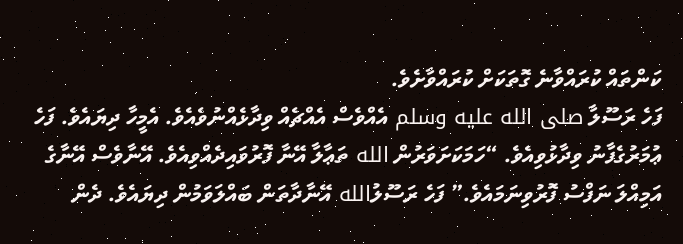ކަންތައް ކުރައްވާނެ ގޮތަކަށް ކުރައްވާށެވެ.
ފަހެ ރަސޫލާ صلى الله عليه وسلم އެއްވެސް އެއްޗެއް ވިދާޅެއްނުވެއެވެ. އެމީހާ ދިޔައެވެ. ފަހެ ޢުމަރުގެފާނު ވިދާޅުވިއެވެ. “ހަމަކަށަވަރުން الله ތަޢާލާ އޭނާ ފޮރުވައިދެއްވިއެވެ. އޭނާވެސް އޭނާގެ އަމިއްލަ ނަފްސު ފޮރުވިނަމައެވެ.” ފަހެ ރަސޫލުالله އޭނާދާތަން ބައްލަވަމުން ދިޔައެވެ. ދެން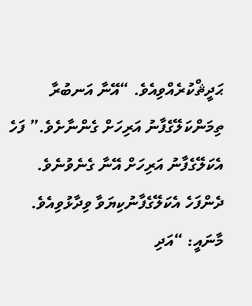ޙަދީޘްކުރެއްވިއެވެ. “އޭނާ އަނބުރާ ތިމަންކަލޭގެފާނު އަރިހަށް ގެންނާށެވެ.” ފަހެ އެކަލޭގެފާނު އަރިހަށް އޭނާ ގެނެވުނެވެ. ދެންފަހެ އެކަލޭގެފާނުކިޔަވާ ވިދާޅުވިއެވެ.
މާނައީ: “އަދި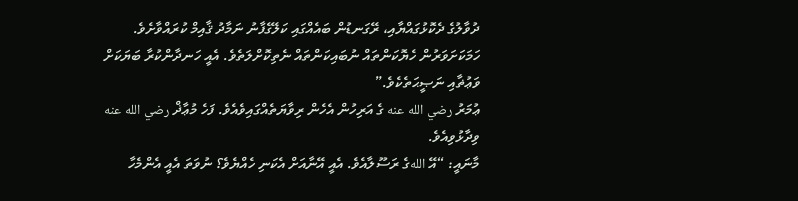ދުވާލުގެ ދެކޮޅުގައްޔާއި، ރޭގަނޑުން ބައެއްގައި ކަލޭގެފާނު ނަމާދު ޤާއިމް ކުރައްވާށެވެ. ހަމަކަށަވަރުން ހެޔޮކަންތައް ނުބައިކަންތައް ނެތިކޮށްލަތެވެ. އެއީ ހަނދާންކުރާ ބަޔަކަށް ވަޢުޡާއި ނަޞީޙަތެކެވެ.”
ޢުމަރު رضي الله عنه ގެ އަރިހުން އެހެން ރިވާޔަތެއްގައިވެއެވެ. ފަހެ މުޢާޛް رضي الله عنه ވިދާޅުވިއެވެ.
މާނައީ: “އޭ اللهގެ ރަސޫލާއެވެ. އެއީ އޭނާއަށް އެކަނި ހެއްޔެވެ؟ ނުވަތަ އެއީ އެންމެހާ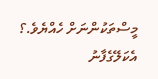މީސްތަކުންނަށް ހެއްޔެވެ.؟ އެކަލޭގެފާނު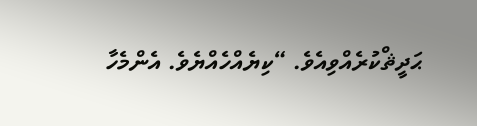ޙަދީޘްކުރެއްވިއެވެ. “ކިޔެއްހެއްޔެވެ. އެންމެހާ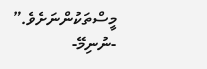މީސްތަކުންނަށެވެ.”
-ނުނިމޭ-